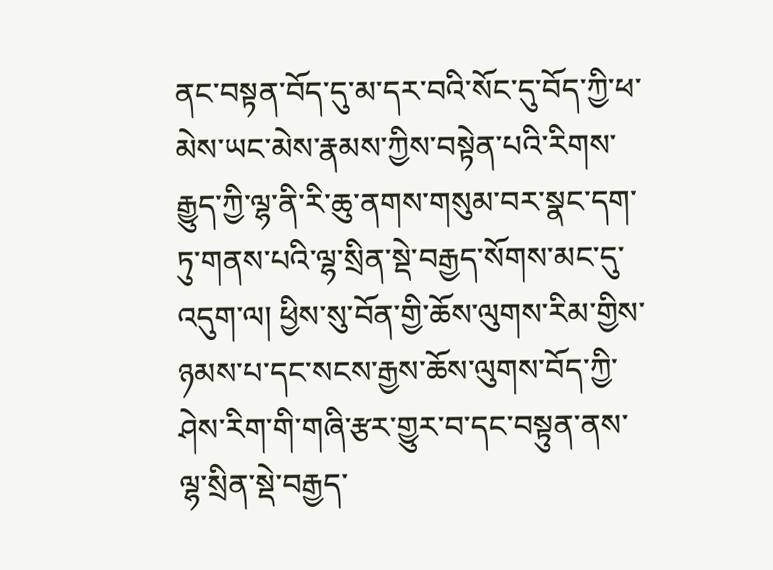ནང་བསྟན་བོད་དུ་མ་དར་བའི་སོང་དུ་བོད་ཀྱི་ཕ་མེས་ཡང་མེས་རྣམས་ཀྱིས་བསྟེན་པའི་རིགས་རྒྱུད་ཀྱི་ལྷ་ནི་རི་ཆུ་ནགས་གསུམ་བར་སྣང་དག་ཏུ་གནས་པའི་ལྷ་སྲིན་སྡེ་བརྒྱད་སོགས་མང་དུ་འདུག་ལ། ཕྱིས་སུ་བོན་གྱི་ཆོས་ལུགས་རིམ་གྱིས་ཉམས་པ་དང་སངས་རྒྱས་ཆོས་ལུགས་བོད་ཀྱི་ཤེས་རིག་གི་གཞི་རྩར་གྱུར་བ་དང་བསྟུན་ནས་ལྷ་སྲིན་སྡེ་བརྒྱད་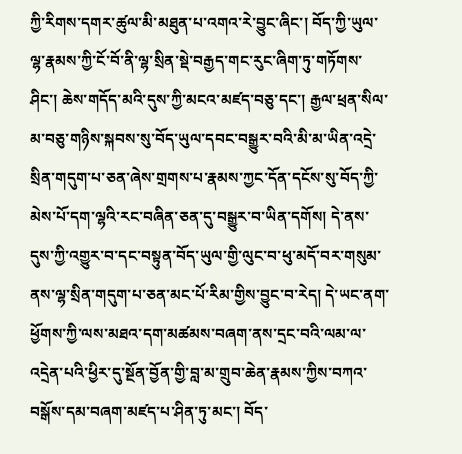ཀྱི་རིགས་དགར་ཚུལ་མི་མཐུན་པ་འགའ་རེ་བྱུང་ཞིང་། བོད་ཀྱི་ཡུལ་ལྷ་རྣམས་ཀྱི་ངོ་བོ་ནི་ལྷ་སྲིན་སྡེ་བརྒྱད་གང་རུང་ཞིག་ཏུ་གཏོགས་ཤིང་། ཆེས་གདོད་མའི་དུས་ཀྱི་མངའ་མཛད་བཅུ་དང་། རྒྱལ་ཕྲན་སིལ་མ་བཅུ་གཉིས་སྐབས་སུ་བོད་ཡུལ་དབང་བསྒྱུར་བའི་མི་མ་ཡིན་འདྲེ་སྲིན་གདུག་པ་ཅན་ཞེས་གྲགས་པ་རྣམས་ཀྱང་དོན་དངོས་སུ་བོད་ཀྱི་མེས་པོ་དག་ལྷའི་རང་བཞིན་ཅན་དུ་བསྒྱུར་བ་ཡིན་དགོས། དེ་ནས་དུས་ཀྱི་འགྱུར་བ་དང་བསྟུན་བོད་ཡུལ་གྱི་ལུང་བ་ཕུ་མདོ་བར་གསུམ་ནས་ལྷ་སྲིན་གདུག་པ་ཅན་མང་པོ་རིམ་གྱིས་བྱུང་བ་རེད། དེ་ཡང་ནག་ཕྱོགས་ཀྱི་ལས་མཐའ་དག་མཚམས་བཞག་ནས་དྲང་བའི་ལམ་ལ་འདྲེན་པའི་ཕྱིར་དུ་སྔོན་བྱོན་གྱི་བླ་མ་གྲུབ་ཆེན་རྣམས་ཀྱིས་བཀའ་བསྒོས་དམ་བཞག་མཛད་པ་ཤིན་ཏུ་མང་། བོད་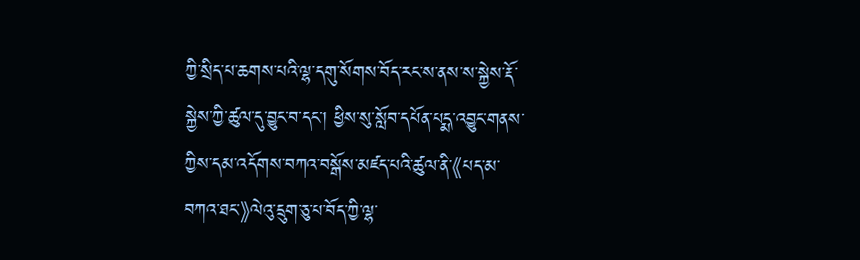ཀྱི་སྲིད་པ་ཆགས་པའི་ལྷ་དགུ་སོགས་བོད་རང་ས་ནས་ས་སྐྱེས་རྡོ་སྐྱེས་ཀྱི་ཚུལ་དུ་བྱུང་བ་དང་། ཕྱིས་སུ་སློབ་དཔོན་པདྨ་འབྱུང་གནས་ཀྱིས་དམ་འདོགས་བཀའ་བསྒོས་མཛད་པའི་ཚུལ་ནི་《པད་མ་བཀའ་ཐང་》ལེའུ་དྲུག་ཅུ་པ་བོད་ཀྱི་ལྷ་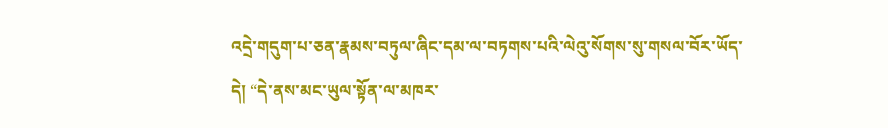འདྲེ་གདུག་པ་ཅན་རྣམས་བཏུལ་ཞིང་དམ་ལ་བཏགས་པའི་ལེའུ་སོགས་སུ་གསལ་བོར་ཡོད་དེ། “དེ་ནས་མང་ཡུལ་སྟོན་ལ་མཁར་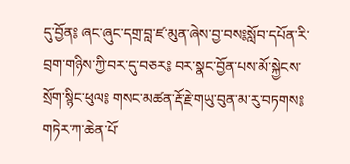དུ་བྱོན༔ ཞང་ཞུང་དགྲ་བླ་ཛ་མུན་ཞེས་བྱ་བས༔སློབ་དཔོན་རི་བྲག་གཉིས་ཀྱི་བར་དུ་བཅར༔ བར་སྣང་བྱོན་པས་མོ་སྐྱེངས་སྲོག་སྙིང་ཕུལ༔ གསང་མཚན་རྡོ་རྗེ་གཡུ་བུན་མ་རུ་བཏགས༔ གཏེར་ཀ་ཆེན་པོ་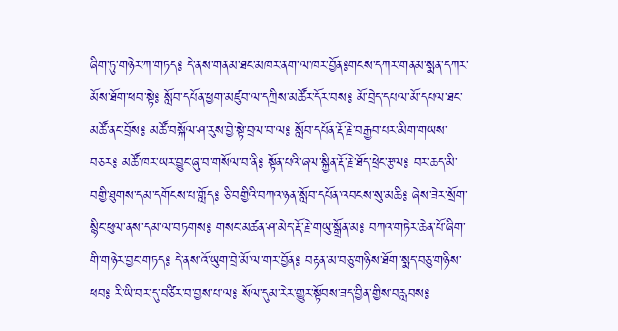ཞིག་ཏུ་གཉེར་ཀ་གཏད༔ དེ་ནས་གནམ་ཐང་མཁར་ནག་ལ་ཁར་བྱོན༔གངས་དཀར་གནམ་སྨན་དཀར་མོས་ཐོག་ཕབ་སྟེ༔ སློབ་དཔོན་ཕྱག་མཛུབ་ལ་དཀྲིས་མཚོར་དོར་བས༔ མོ་བྲེད་དཔལ་མོ་དཔལ་ཐང་མཚོ་ནང་བྲོས༔ མཚོ་བསྐོལ་ཤ་རུས་བྱེ་སྟེ་བྲལ་བ་ལ༔ སློབ་དཔོན་རྡོ་རྗེ་བརྒྱབ་པར་མིག་གཡས་བཅར༔ མཚོ་ཁར་ཡར་བྱུང་ཞུ་བ་གསོལ་བ་ནི༔ སྟོན་པའི་ཞལ་སྐྱིན་རྡོ་རྗེ་ཐོད་ཕྲེང་རྩལ༔ བར་ཆད་མི་བགྱི་ཐུགས་དམ་དགོངས་པ་གློད༔ ཅི་བགྱིའི་བཀའ་ཉན་སློབ་དཔོན་འབངས་སུ་མཆི༔ ཞེས་ཟེར་སྲོག་སྙིང་ཕུལ་ནས་དམ་ལ་བཏགས༔ གསང་མཚན་ཤ་མེད་རྡོ་རྗེ་གཡུ་སྒྲོན་མ༔ བཀའ་གཏེར་ཆེན་པོ་ཞིག་གི་གཉེར་བྱང་གཏད༔ དེ་ནས་འོ་ཡུག་བྲེ་མོ་ལ་གར་བྱོན༔ བརྟན་མ་བཅུ་གཉིས་ཐོག་སྨད་བཅུ་གཉིས་ཕབ༔ རི་ཡི་བར་དུ་བཙིར་བ་བྱས་པ་ལ༔ སོལ་དུམ་རེར་གྱུར་སྟོབས་ཟད་བྱིན་གྱིས་བརླབས༔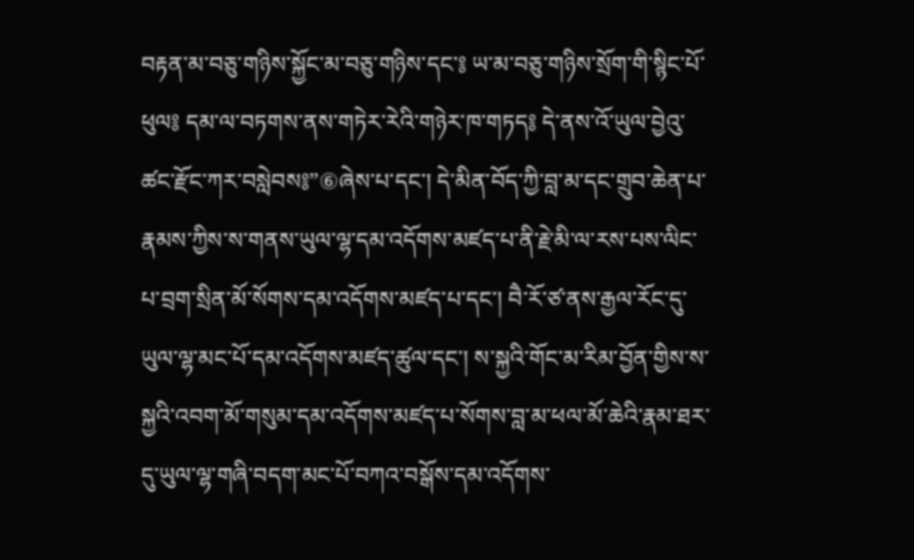བརྟན་མ་བཅུ་གཉིས་སྐྱོང་མ་བཅུ་གཉིས་དང་༔ ཡ་མ་བཅུ་གཉིས་སྲོག་གི་སྙིང་པོ་ཕུལ༔ དམ་ལ་བཏགས་ནས་གཏེར་རེའི་གཉེར་ཁ་གཏད༔ དེ་ནས་འོ་ཡུལ་བྱེའུ་ཚང་རྫོང་ཀར་བསླེབས༔”⑥ཞེས་པ་དང་། དེ་མིན་བོད་ཀྱི་བླ་མ་དང་གྲུབ་ཆེན་པ་རྣམས་ཀྱིས་ས་གནས་ཡུལ་ལྷ་དམ་འདོགས་མཛད་པ་ནི་རྗེ་མི་ལ་རས་པས་ལིང་པ་བྲག་སྲིན་མོ་སོགས་དམ་འདོགས་མཛད་པ་དང་། བཻ་རོ་ཙ་ནས་རྒྱལ་རོང་དུ་ཡུལ་ལྷ་མང་པོ་དམ་འདོགས་མཛད་ཚུལ་དང་། ས་སྐྱའི་གོང་མ་རིམ་བྱོན་གྱིས་ས་སྐྱའི་འབག་མོ་གསུམ་དམ་འདོགས་མཛད་པ་སོགས་བླ་མ་ཕལ་མོ་ཆེའི་རྣམ་ཐར་དུ་ཡུལ་ལྷ་གཞི་བདག་མང་པོ་བཀའ་བསྒོས་དམ་འདོགས་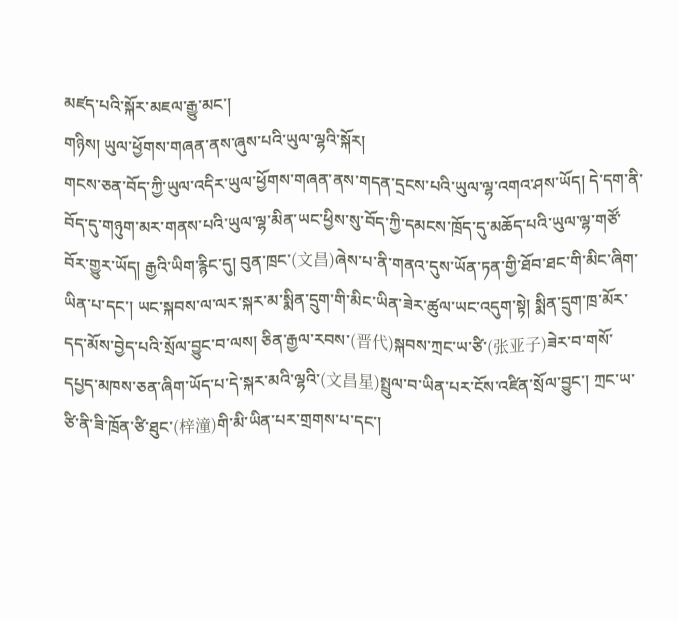མཛད་པའི་སྐོར་མཇལ་རྒྱུ་མང་།
གཉིས། ཡུལ་ཕྱོགས་གཞན་ནས་ཞུས་པའི་ཡུལ་ལྷའི་སྐོར།
གངས་ཅན་བོད་ཀྱི་ཡུལ་འདིར་ཡུལ་ཕྱོགས་གཞན་ནས་གདན་དྲངས་པའི་ཡུལ་ལྷ་འགའ་ཤས་ཡོད། དེ་དག་ནི་བོད་དུ་གཉུག་མར་གནས་པའི་ཡུལ་ལྷ་མིན་ཡང་ཕྱིས་སུ་བོད་ཀྱི་དམངས་ཁྲོད་དུ་མཆོད་པའི་ཡུལ་ལྷ་གཙོ་བོར་གྱུར་ཡོད། རྒྱའི་ཡིག་རྙིང་དུ། བུན་ཁྲང་(文昌)ཞེས་པ་ནི་གནའ་དུས་ཡོན་ཏན་གྱི་ཐོབ་ཐང་གི་མིང་ཞིག་ཡིན་པ་དང་། ཡང་སྐབས་ལ་ལར་སྐར་མ་སྨིན་དྲུག་གི་མིང་ཡིན་ཟེར་ཚུལ་ཡང་འདུག་སྟེ། སྨིན་དྲུག་ཁྲ་མོར་དད་མོས་བྱེད་པའི་སྲོལ་བྱུང་བ་ལས། ཅིན་རྒྱལ་རབས་(晋代)སྐབས་ཀྲང་ཡ་ཙི་(张亚子)ཟེར་བ་གསོ་དཔྱད་མཁས་ཅན་ཞིག་ཡོད་པ་དེ་སྐར་མའི་ལྷའི་(文昌星)སྤྲུལ་བ་ཡིན་པར་ངོས་འཛིན་སྲོལ་བྱུང་། ཀྲང་ཡ་ཙི་ནི་ཟི་ཁྲོན་ཙི་ཐུང་(梓潼)གི་མི་ཡིན་པར་གྲགས་པ་དང་།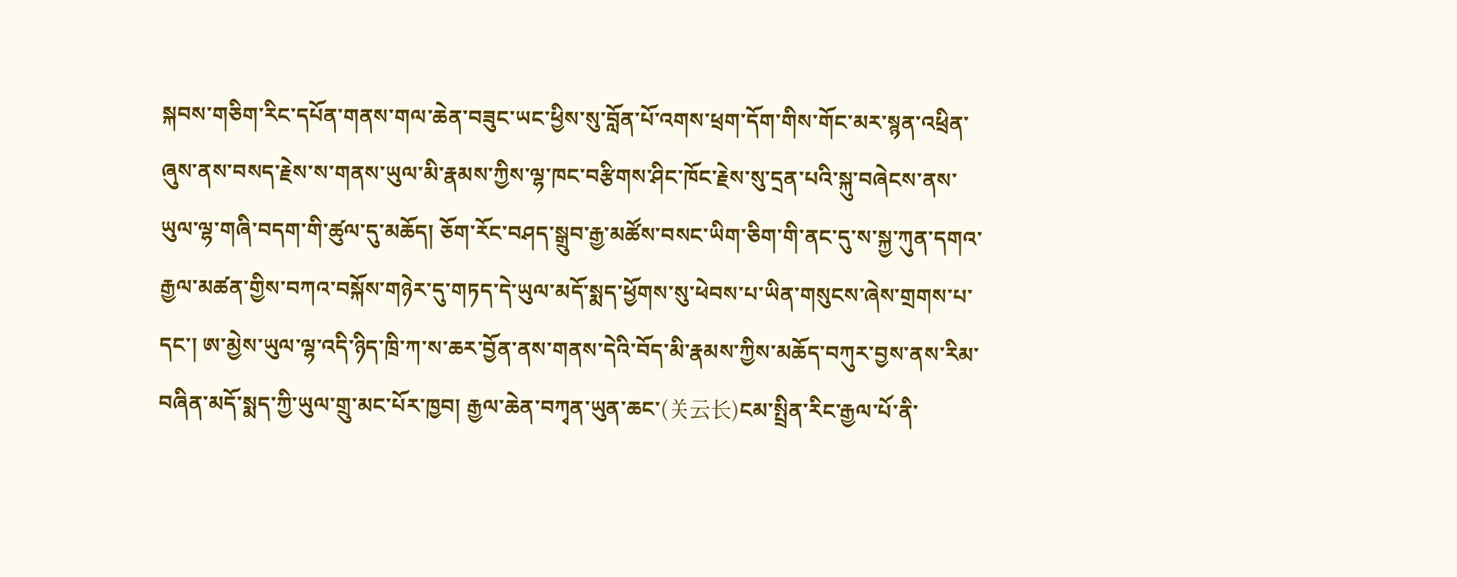སྐབས་གཅིག་རིང་དཔོན་གནས་གལ་ཆེན་བཟུང་ཡང་ཕྱིས་སུ་བློན་པོ་འགས་ཕྲག་དོག་གིས་གོང་མར་སྙན་འཕྲིན་ཞུས་ནས་བསད་རྗེས་ས་གནས་ཡུལ་མི་རྣམས་ཀྱིས་ལྷ་ཁང་བརྩིགས་ཤིང་ཁོང་རྗེས་སུ་དྲན་པའི་སྐུ་བཞེངས་ནས་ཡུལ་ལྷ་གཞི་བདག་གི་ཚུལ་དུ་མཆོད། ཅོག་རོང་བཤད་སྒྲུབ་རྒྱ་མཚོས་བསང་ཡིག་ཅིག་གི་ནང་དུ་ས་སྐྱ་ཀུན་དགའ་རྒྱལ་མཚན་གྱིས་བཀའ་བསྐོས་གཉེར་དུ་གཏད་དེ་ཡུལ་མདོ་སྨད་ཕྱོགས་སུ་ཕེབས་པ་ཡིན་གསུངས་ཞེས་གྲགས་པ་དང་། ཨ་མྱེས་ཡུལ་ལྷ་འདི་ཉིད་ཁྲི་ཀ་ས་ཆར་བྱོན་ནས་གནས་དེའི་བོད་མི་རྣམས་ཀྱིས་མཆོད་བཀུར་བྱས་ནས་རིམ་བཞིན་མདོ་སྨད་ཀྱི་ཡུལ་གྲུ་མང་པོར་ཁྱབ། རྒྱལ་ཆེན་བཀྭན་ཡུན་ཆང་(关云长)ངམ་སྤྲིན་རིང་རྒྱལ་པོ་ནི་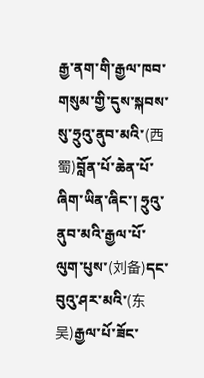རྒྱ་ནག་གི་རྒྱལ་ཁབ་གསུམ་གྱི་དུས་སྐབས་སུ་ཧྲུའུ་ནུབ་མའི་(西蜀)བློན་པོ་ཆེན་པོ་ཞིག་ཡིན་ཞིང་། ཧྲུའུ་ནུབ་མའི་རྒྱལ་པོ་ལུག་པུས་(刘备)དང་བུའུ་ཤར་མའི་(东吴)རྒྱལ་པོ་ཟོང་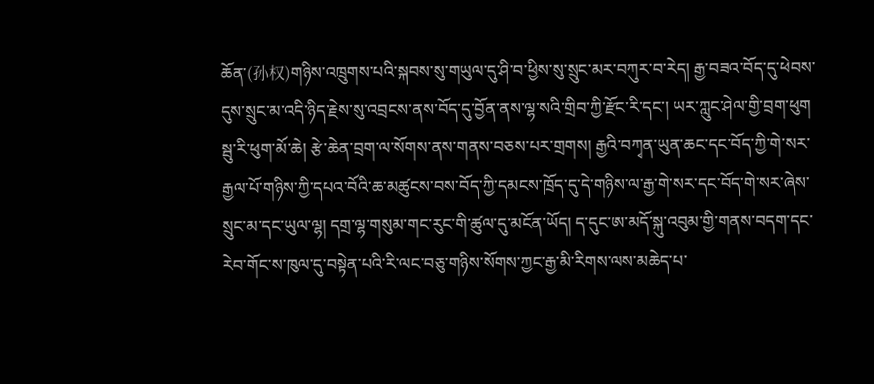ཆོན་(孙权)གཉིས་འཁྲུགས་པའི་སྐབས་སུ་གཡུལ་དུ་ཤི་བ་ཕྱིས་སུ་སྲུང་མར་བཀུར་བ་རེད། རྒྱ་བཟའ་བོད་དུ་ཕེབས་དུས་སྲུང་མ་འདི་ཉིད་རྗེས་སུ་འབྲངས་ནས་བོད་དུ་བྱོན་ནས་ལྷ་སའི་གྲིབ་ཀྱི་རྫོང་རི་དང་། ཡར་ཀླུང་ཤེལ་གྱི་བྲག་ཕུག སྦུ་རི་ཕུག་མོ་ཆེ། རྩེ་ཆེན་བྲག་ལ་སོགས་ནས་གནས་བཅས་པར་གྲགས། རྒྱའི་བཀྭན་ཡུན་ཆང་དང་བོད་ཀྱི་གེ་སར་རྒྱལ་པོ་གཉིས་ཀྱི་དཔའ་བོའི་ཆ་མཚུངས་བས་བོད་ཀྱི་དམངས་ཁྲོད་དུ་དེ་གཉིས་ལ་རྒྱ་གེ་སར་དང་བོད་གེ་སར་ཞེས་སྲུང་མ་དང་ཡུལ་ལྷ། དགྲ་ལྷ་གསུམ་གང་རུང་གི་ཚུལ་དུ་མངོན་ཡོད། ད་དུང་ཨ་མདོ་སྐུ་འབུམ་གྱི་གནས་བདག་དང་རེབ་གོང་ས་ཁུལ་དུ་བསྟེན་པའི་རི་ལང་བཅུ་གཉིས་སོགས་ཀྱང་རྒྱ་མི་རིགས་ལས་མཆེད་པ་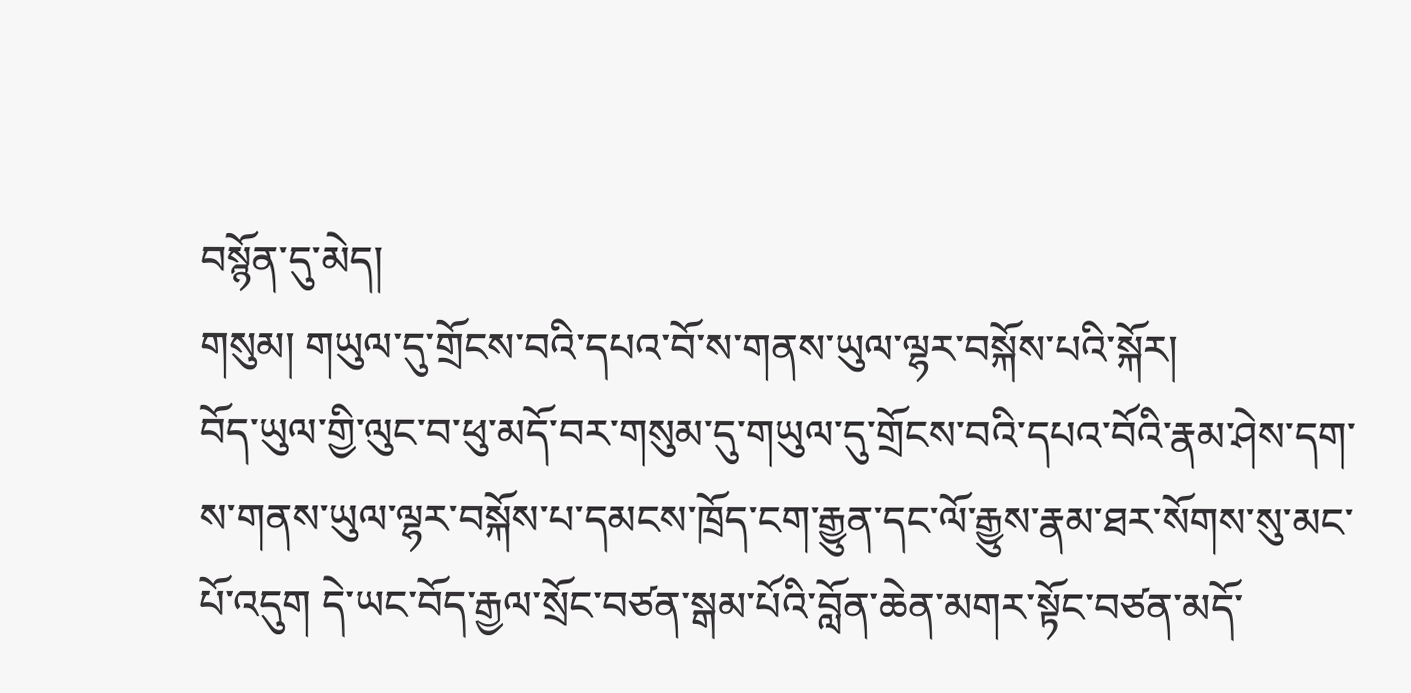བསྙོན་དུ་མེད།
གསུམ། གཡུལ་དུ་གྲོངས་བའི་དཔའ་བོ་ས་གནས་ཡུལ་ལྷར་བསྐོས་པའི་སྐོར།
བོད་ཡུལ་གྱི་ལུང་བ་ཕུ་མདོ་བར་གསུམ་དུ་གཡུལ་དུ་གྲོངས་བའི་དཔའ་བོའི་རྣམ་ཤེས་དག་ས་གནས་ཡུལ་ལྷར་བསྐོས་པ་དམངས་ཁྲོད་ངག་རྒྱུན་དང་ལོ་རྒྱུས་རྣམ་ཐར་སོགས་སུ་མང་པོ་འདུག དེ་ཡང་བོད་རྒྱལ་སྲོང་བཙན་སྒམ་པོའི་བློན་ཆེན་མགར་སྟོང་བཙན་མདོ་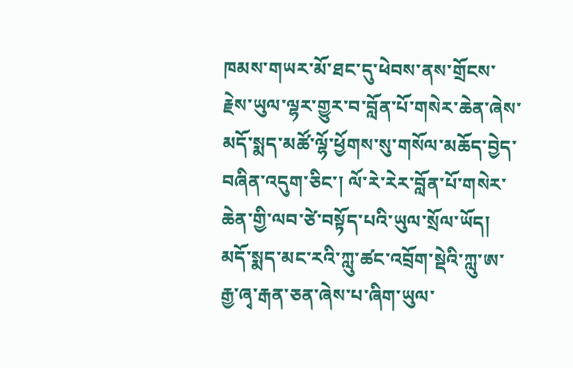ཁམས་གཡར་མོ་ཐང་དུ་ཕེབས་ནས་གྲོངས་རྗེས་ཡུལ་ལྷར་གྱུར་བ་བློན་པོ་གསེར་ཆེན་ཞེས་མདོ་སྨད་མཚོ་ལྷོ་ཕྱོགས་སུ་གསོལ་མཆོད་བྱེད་བཞིན་འདུག་ཅིང་། ལོ་རེ་རེར་བློན་པོ་གསེར་ཆེན་གྱི་ལབ་ཙེ་བསྟོད་པའི་ཡུལ་སྲོལ་ཡོད། མདོ་སྨད་མང་རའི་ཀླུ་ཚང་འབྲོག་སྡེའི་ཀླུ་ཨ་རྒྱ་ཞྭ་རྒན་ཅན་ཞེས་པ་ཞིག་ཡུལ་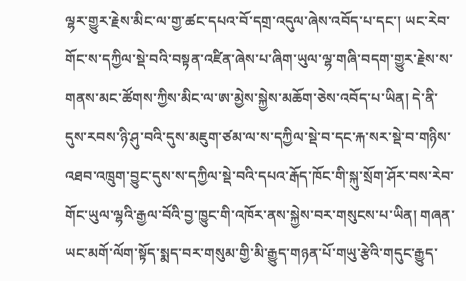ལྷར་གྱུར་རྗེས་མིང་ལ་གྱ་ཚང་དཔའ་བོ་དགྲ་འདུལ་ཞེས་འབོད་པ་དང་། ཡང་རེབ་གོང་ས་དཀྱིལ་སྡེ་བའི་བསྟན་འཛིན་ཞེས་པ་ཞིག་ཡུལ་ལྷ་གཞི་བདག་གྱུར་རྗེས་ས་གནས་མང་ཚོགས་ཀྱིས་མིང་ལ་ཨ་མྱེས་སྐྱེས་མཆོག་ཅེས་འབོད་པ་ཡིན། དེ་ནི་དུས་རབས་ཉི་ཤུ་བའི་དུས་མཇུག་ཙམ་ལ་ས་དཀྱིལ་སྡེ་བ་དང་རྐ་སར་སྡེ་བ་གཉིས་འཐབ་འཁྲུག་བྱུང་དུས་ས་དཀྱིལ་སྡེ་བའི་དཔའ་རྒོད་ཁོང་གི་སྐུ་སྲོག་ཤོར་བས་རེབ་གོང་ཡུལ་ལྷའི་རྒྱལ་བོའི་བྱ་ཁྱུང་གི་འཁོར་ནས་སྐྱེས་བར་གསུངས་པ་ཡིན། གཞན་ཡང་མགོ་ལོག་སྟོད་སྨད་བར་གསུམ་གྱི་མི་རྒྱུད་གཉན་པོ་གཡུ་རྩེའི་གདུང་རྒྱུད་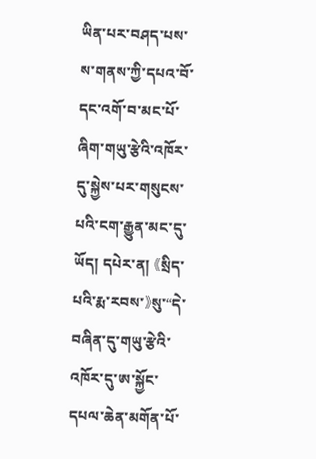ཡིན་པར་བཤད་པས་ས་གནས་ཀྱི་དཔའ་བོ་དང་འགོ་བ་མང་པོ་ཞིག་གཡུ་རྩེའི་འཁོར་དུ་སྐྱེས་པར་གསུངས་པའི་ངག་རྒྱུན་མང་དུ་ཡོད། དཔེར་ན། 《སྲིད་པའི་རྨ་རབས་》སུ་“དེ་བཞིན་དུ་གཡུ་རྩེའི་འཁོར་དུ་ཨ་སྐྱོང་དཔལ་ཆེན་མགོན་པོ་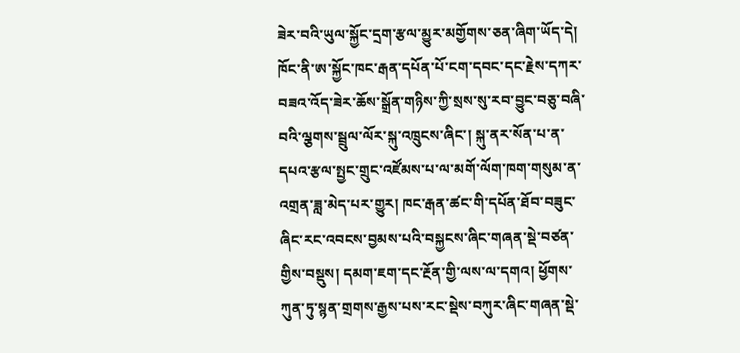ཟེར་བའི་ཡུལ་སྐྱོང་དྲག་རྩལ་མྱུར་མགྱོགས་ཅན་ཞིག་ཡོད་དེ། ཁོང་ནི་ཨ་སྐྱོང་ཁང་རྒན་དཔོན་པོ་ངག་དབང་དང་རྗེས་དཀར་བཟའ་འོད་ཟེར་ཆོས་སྒྲོན་གཉིས་ཀྱི་སྲས་སུ་རབ་བྱུང་བཅུ་བཞི་བའི་ལྕགས་སྦྲུལ་ལོར་སྐུ་འཁྲུངས་ཞིང་། སྐུ་ནར་སོན་པ་ན་དཔའ་རྩལ་སྤྱང་གྲུང་འཛོམས་པ་ལ་མགོ་ལོག་ཁག་གསུམ་ན་འགྲན་ཟླ་མེད་པར་གྱུར། ཁང་རྒན་ཚང་གི་དཔོན་ཐོབ་བཟུང་ཞིང་རང་འབངས་བྱམས་པའི་བསྐྱངས་ཞིང་གཞན་སྡེ་བཙན་གྱིས་བསྡུས། དམག་ཇག་དང་རྔོན་གྱི་ལས་ལ་དགའ། ཕྱོགས་ཀུན་ཏུ་སྙན་གྲགས་རྒྱས་པས་རང་སྡེས་བཀུར་ཞིང་གཞན་སྡེ་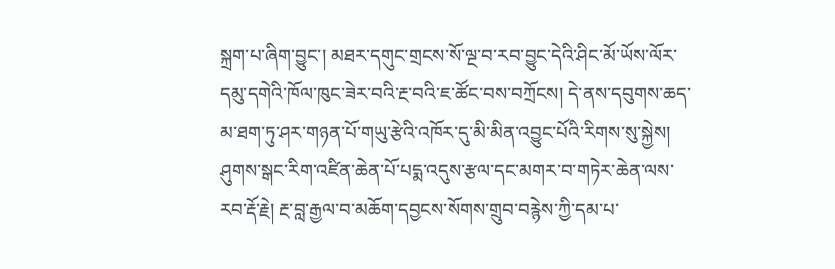སྐྲག་པ་ཞིག་བྱུང་། མཐར་དགུང་གྲངས་སོ་ལྔ་བ་རབ་བྱུང་དེའི་ཤིང་མོ་ཡོས་ལོར་དམུ་དགེའི་ཁོལ་ཁུང་ཟེར་བའི་རྔ་བའི་ཇ་ཚོང་བས་བཀྲོངས། དེ་ནས་དབུགས་ཆད་མ་ཐག་ཏུ་ཤར་གཉན་པོ་གཡུ་རྩེའི་འཁོར་དུ་མི་མིན་འབྱུང་པོའི་རིགས་སུ་སྐྱེས། ཤུགས་སྒང་རིག་འཛིན་ཆེན་པོ་པདྨ་འདུས་རྩལ་དང་མགར་བ་གཏེར་ཆེན་ལས་རབ་རྡོ་རྗེ། རྔ་བླ་རྒྱལ་བ་མཆོག་དབྱངས་སོགས་གྲུབ་བརྙེས་ཀྱི་དམ་པ་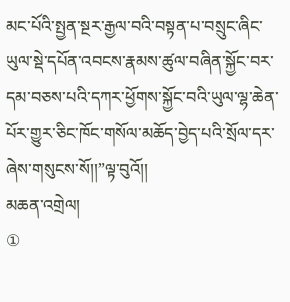མང་པོའི་སྤྱན་སྔར་རྒྱལ་བའི་བསྟན་པ་བསྲུང་ཞིང་ཡུལ་སྡེ་དཔོན་འབངས་རྣམས་ཚུལ་བཞིན་སྐྱོང་བར་དམ་བཅས་པའི་དཀར་ཕྱོགས་སྐྱོང་བའི་ཡུལ་ལྷ་ཆེན་པོར་གྱུར་ཅིང་ཁོང་གསོལ་མཆོད་བྱེད་པའི་སྲོལ་དར་ཞེས་གསུངས་སོ།།”ལྟ་བུའོ།།
མཆན་འགྲེལ།
①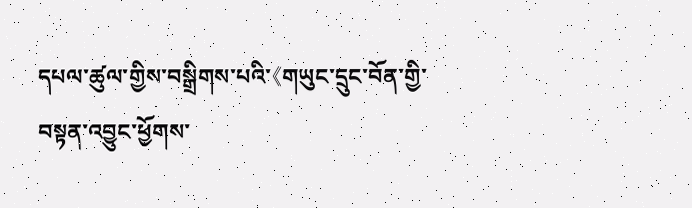དཔལ་ཚུལ་གྱིས་བསྒྲིགས་པའི་《གཡུང་དྲུང་བོན་གྱི་བསྟན་འབྱུང་ཕྱོགས་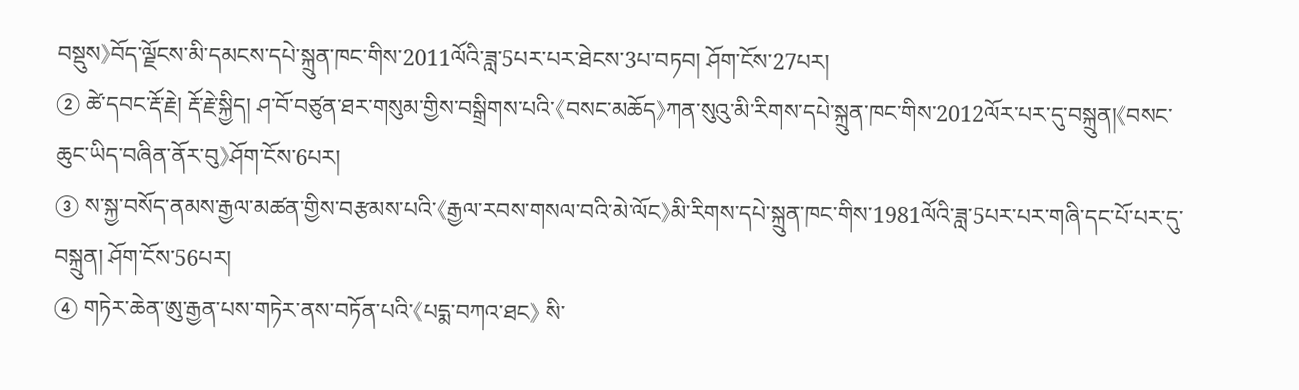བསྡུས》བོད་ལྗོངས་མི་དམངས་དཔེ་སྐྲུན་ཁང་གིས་2011ལོའི་ཟླ་5པར་པར་ཐེངས་3པ་བཏབ། ཤོག་ངོས་27པར།
② ཚེ་དབང་རྡོ་རྗེ། རྡོ་རྗེ་སྐྱིད། ཤ་བོ་བཙུན་ཐར་གསུམ་གྱིས་བསྒྲིགས་པའི་《བསང་མཆོད》ཀན་སུའུ་མི་རིགས་དཔེ་སྐྲུན་ཁང་གིས་2012ལོར་པར་དུ་བསྐྲུན།《བསང་ཆུང་ཡིད་བཞིན་ནོར་བུ》ཤོག་ངོས་6པར།
③ ས་སྐྱ་བསོད་ནམས་རྒྱལ་མཚན་གྱིས་བརྩམས་པའི་《རྒྱལ་རབས་གསལ་བའི་མེ་ལོང》མི་རིགས་དཔེ་སྐྲུན་ཁང་གིས་1981ལོའི་ཟླ་5པར་པར་གཞི་དང་པོ་པར་དུ་བསྐྲུན། ཤོག་ངོས་56པར།
④ གཏེར་ཆེན་ཨུ་རྒྱན་པས་གཏེར་ནས་བཏོན་པའི་《པདྨ་བཀའ་ཐང》 སི་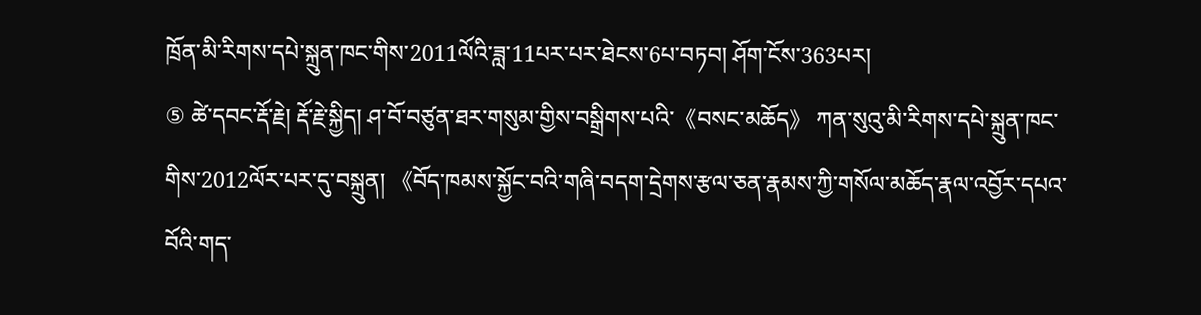ཁྲོན་མི་རིགས་དཔེ་སྐྲུན་ཁང་གིས་2011ལོའི་ཟླ་11པར་པར་ཐེངས་6པ་བཏབ། ཤོག་ངོས་363པར།
⑤ ཚེ་དབང་རྡོ་རྗེ། རྡོ་རྗེ་སྐྱིད། ཤ་བོ་བཙུན་ཐར་གསུམ་གྱིས་བསྒྲིགས་པའི་《བསང་མཆོད》 ཀན་སུའུ་མི་རིགས་དཔེ་སྐྲུན་ཁང་གིས་2012ལོར་པར་དུ་བསྐྲུན། 《བོད་ཁམས་སྐྱོང་བའི་གཞི་བདག་དྲེགས་རྩལ་ཅན་རྣམས་ཀྱི་གསོལ་མཆོད་རྣལ་འབྱོར་དཔའ་བོའི་གད་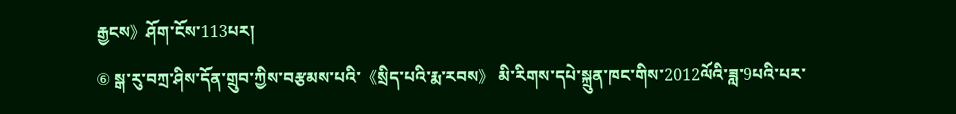རྒྱངས》ཤོག་ངོས་113པར།
⑥ སྒ་རུ་བཀྲ་ཤིས་དོན་གྲུབ་ཀྱིས་བརྩམས་པའི་《སྲིད་པའི་རྨ་རབས》 མི་རིགས་དཔེ་སྐྲུན་ཁང་གིས་2012ལོའི་ཟླ་9པའི་པར་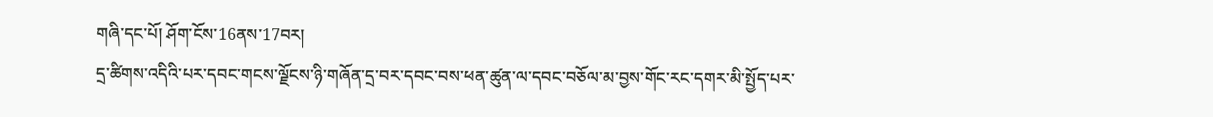གཞི་དང་པོ། ཤོག་ངོས་16ནས་17བར།
དྲ་ཚིགས་འདིའི་པར་དབང་གངས་ལྗོངས་ཉི་གཞོན་དྲ་བར་དབང་བས་ཕན་ཚུན་ལ་དབང་བཅོལ་མ་བྱས་གོང་རང་དགར་མི་སྤྱོད་པར་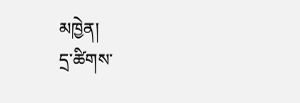མཁྱེན།
དྲ་ཚིགས་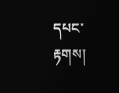དཔང་རྟགས།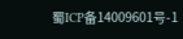蜀ICP备14009601号-1